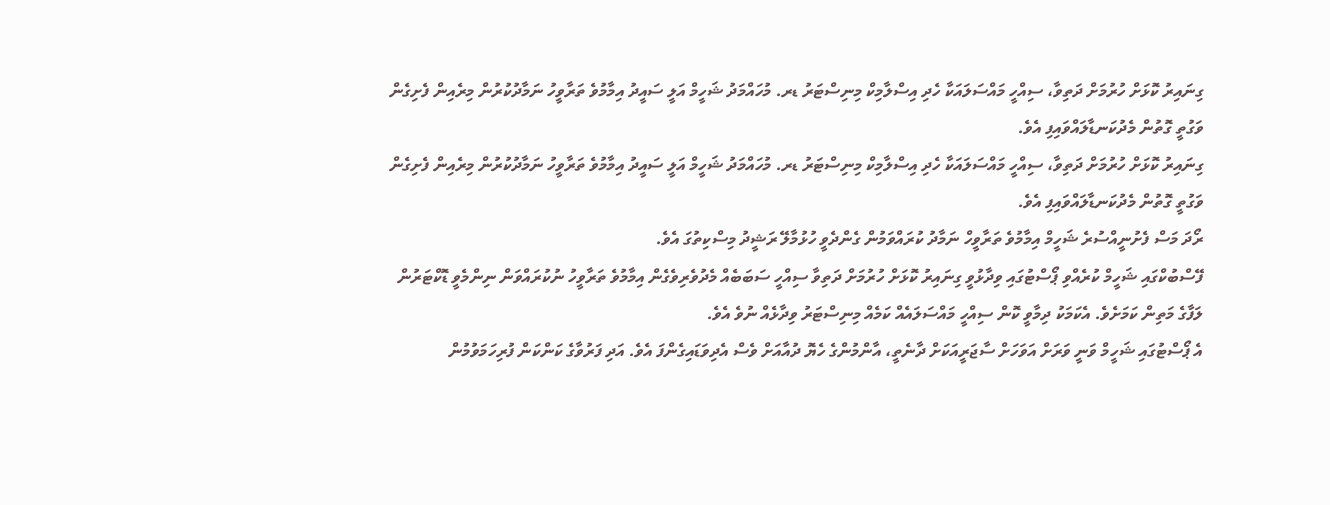ގިނައިރު ކޮޅަށް ހުރުމަށް ދަތިވާ، ސިއްހީ މައްސަލައަކާ ހެދި އިސްލާމިކް މިނިސްޓަރު ޑރ. މުހައްމަދު ޝަހީމް އަލީ ސައީދު އިމާމުވެ ތަރާވީހު ނަމާދުކުރުން މިރެއިން ފެށިގެން ވަގުތީ ގޮތުން މެދުކަނޑާލައްވައިފި އެވެ.
ގިނައިރު ކޮޅަށް ހުރުމަށް ދަތިވާ، ސިއްހީ މައްސަލައަކާ ހެދި އިސްލާމިކް މިނިސްޓަރު ޑރ. މުހައްމަދު ޝަހީމް އަލީ ސައީދު އިމާމުވެ ތަރާވީހު ނަމާދުކުރުން މިރެއިން ފެށިގެން ވަގުތީ ގޮތުން މެދުކަނޑާލައްވައިފި އެވެ.
ރޯދަ މަސް ފެށުނީއްސުރެ ޝަހީމް އިމާމުވެ ތަރާވީހް ނަމާދު ކުރައްވަމުން ގެންދެވީ ހުޅުމާލޭ ރަޝީދު މިސްކިތުގަ އެވެ.
ފޭސްބުކްގައި ޝަހީމް ކުރެއްވި ޕޯސްޓުގައި ވިދާޅުވީ ގިނައިރު ކޮޅަށް ހުރުމަށް ދަތިވާ ސިއްހީ ސަބަބެއް މެދުވެރިވެގެން އިމާމުވެ ތަރާވީހު ނުކުރައްވަން ނިންމެވީ ޑޮކްޓަރުން ލަފާގެ މަތިން ކަމަށެވެ. އެކަމަކު ދިމާވީ ކޮން ސިއްހީ މައްސަލައެއް ކަމެއް މިނިސްޓަރު ވިދާޅެއް ނުވެ އެވެ.
އެ ޕޯސްޓުގައި ޝަހީމް ވަނީ ވަރަށް އަވަހަށް ސާޖަރީއަކަށް ދާނެތީ، އާންމުންގެ ހެޔޮ ދުއާއަށް ވެސް އެދިވަޑައިގެންފަ އެވެ. އަދި ފަރުވާގެ ކަންކަން ފުރިހަމަވުމުން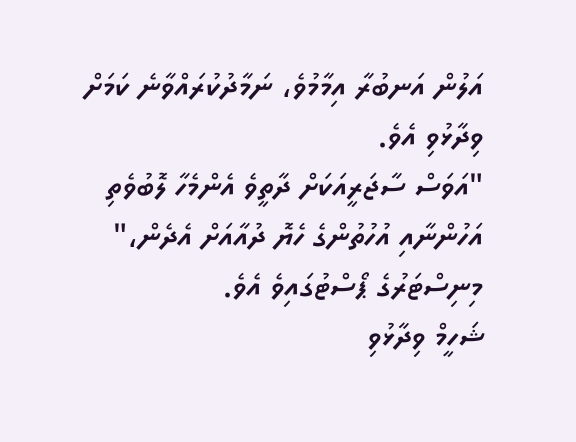އަލުން އަނބުރާ އިމާމުވެ، ނަމާދުކުރައްވާނެ ކަމަށް ވިދާޅުވި އެވެ.
"އަވަސް ސާޖަރީއަކަށް ދާތީވެ އެންމެހާ ލޮބުވެތި އަހުންނާއި އުހުތުންގެ ހެޔޮ ދުއާއަށް އެދެން،" މިނިސްޓަރުގެ ޕޯސްޓުގައިވެ އެވެ.
ޝަހީމް ވިދާޅުވި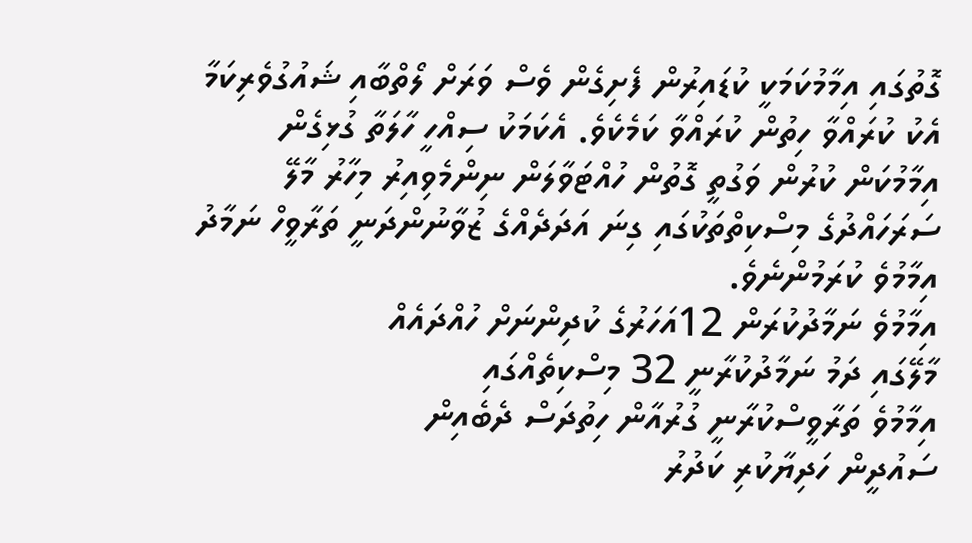ގޮތުގައި އިމާމުކަމަކީ ކުޑައިރުން ފެށިގެން ވެސް ވަރަށް ލޯތްބާއި ޝައުގުވެރިކަމާ އެކު ކުރައްވާ ހިތުން ކުރައްވާ ކަމެކެވެ. އެކަމަކު ސިއްހީ ހާލަތާ ގުޅިގެން އިމާމުކަން ކުރުން ވަގުތީ ގޮތުން ހުއްޓަވާލަން ނިންމެވިއިރު މިހާރު މާލޭ ސަރަހައްދުގެ މިސްކިތްތަކުގައި ގިނަ އަދަދެއްގެ ޒުވާނުންދަނީ ތަރާވީހް ނަމާދު އިމާމުވެ ކުރަމުންނެވެ.
އިމާމުވެ ނަމާދުކުރަން 12އަހަރުގެ ކުދިންނަށް ހުއްދައެއް
މާލޭގައި ދަމު ނަމާދުކުރާނީ 32 މިސްކިތެއްގައި
އިމާމުވެ ތަރާވީސްކުރާނީ ގުރުއާން ހިތުދަސް ދެބެއިން
ސައުދީން ހަދިޔާކުރި ކަދުރު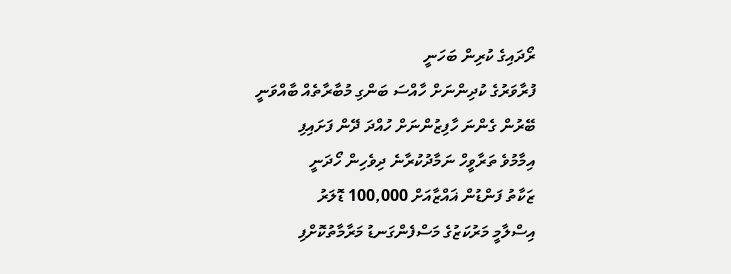ރޯދައިގެ ކުރިން ބަހަނީ
ފުރާވަރުގެ ކުދިންނަށް ހާއްސަ ބަންގި މުބާރާތެއް ބާއްވަނީ
ބޭރުން ގެންނަ ހާފިޒުންނަށް ހުއްދަ ދޭން ފަށައިފި
އިމާމުވެ ތަރާވީހް ނަމާދުކުރާނެ ދިވެހިން ހޯދަނީ
ޒަކާތު ފަންޑުން ޣައްޒާއަށް 100,000 ޑޮލަރު
އިސްލާމީ މަރުކަޒުގެ މަސްފެންގަނޑު މަރާމާތުކޮށްފި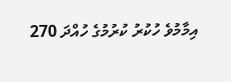އިމާމުވެ ހުކުރު ކުރުމުގެ ހުއްދަ 270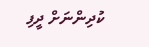ކުދިންނަށް ދީފި